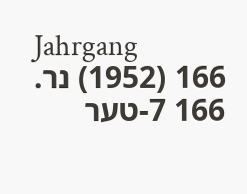Jahrgang
166 (1952) נר. 166 7-טער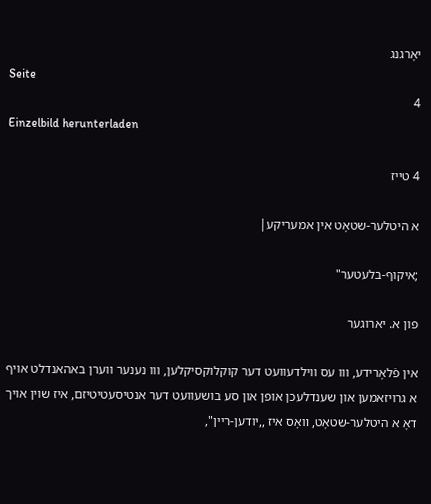יאָרגנג
Seite
4
Einzelbild herunterladen

4 טייז

א היטלער-שטאָט אין אמעריקע|

;איקוף-בלעטער"

פון א. יארוגער

אין פֿלאָרידע, ווו עס ווילדעוועט דער קוקלוקסיקלען, ווו נענער ווערן באהאנדלט אויף א גרויזאמען און שענדלעכן אופן און סע בושעוועט דער אנטיסעטיטיזם, איז שוין אויך דאָ א היטלער-שטאָט, װאָס איז ,,יודען-ריין",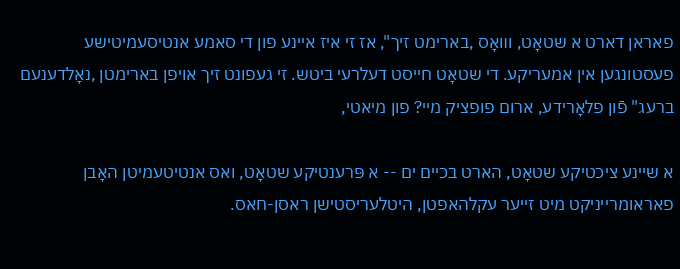פאראן דארט א שטאָט, וװאָס ,בארימט זיך", אז זי איז איינע פון די סאמע אנטיסעמיטישע פעסטונגען אין אמעריקע. די שטאָט חייסט דעלרעי ביטש. זי געפונט זיך אויפן בארימטן ,נאָלדענעם ברעג" פֿון פלאָרידע, ארום פופציק מיי? פון מיאטי,

א שיינע ציכטיקע שטאָט, הארט בכיים ים -- א פּרענטיקע שטאָט, ואס אנטיטעמיטן האָבן פאראומרייניקט מיט זייער עקלהאפטן, היטלעריסטישן ראסן-חאס.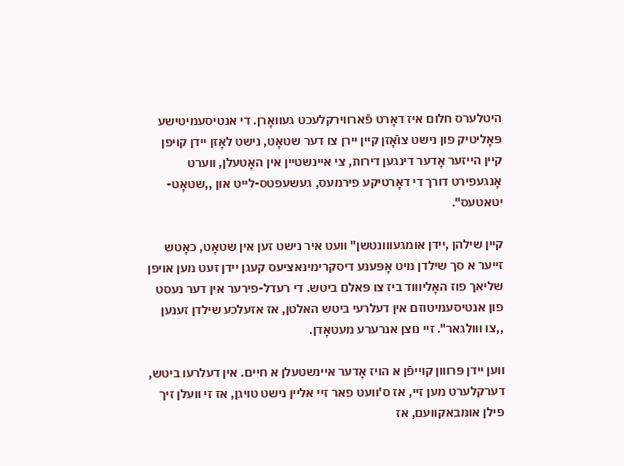היטלערס חלום איז דאָרט פֿארווירקלעכט געוואָרן. די אנטיסעמיטישע פּאָליטיק פון נישט צוֿאָזן קיין יירן צו דער שטאָט, נישט לאָזן יידן קויפן קיין הייזער אָדער דינגען דירות, צי איינשטיין אין האָטעלן, ווערט אָנגעפירט דורך די דאָרטיקע פירמעס, געשעפטס-לייט און ,,שטאָט-יטאטעס".

קיין שילהן ,יידן אומגעווונטשן" װעט איר נישט זען אין שטאָט, כאָטש זייער א סך שילדן מיט אָפּענע דיסקרימינאציעס קעגן יידן זעט מען אויפן שליאך פוז האָליוווד ביז צו פּאלם ביטש. די רעדל-פירער אין דער נעסט פון אנטיסעמיטוזם אין דעלרעי ביטש האלטן, אז אזעלכע שילדן זענען ,,צו ווולגאר". זיי נוצן אנרערע מעטאָדן.

ווען יידן פּרווון קױיפֿן א הויז אָדער איינשטעלן א חיים. אין דעלרעו ביטש, דערקלערט מען זיי, אז ס'וועט פאר זיי אליין נישט טויגן, אז זי וועלן זיך פילן אומבאקוועם, אז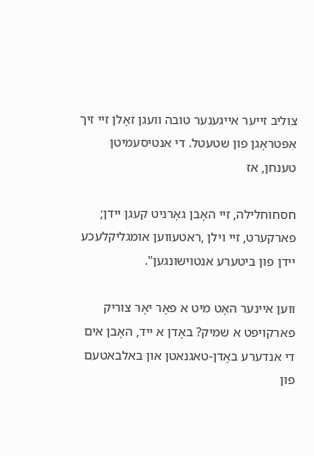צוליב זייער אייגענער טובה וועגן זאָלן זיי זיך אִפּטראָגן פון שטעטל. די אנטיסעמיטן טענחן, אז

חסחוחלילה, זיי האָבן גאָרניט קעגן יידן; פארקערט, זיי וילן ,ראטעווען אומגליקלעכע יידן פון ביטערע אנטוישונגען".

ווען איינער האָט מיט א פּאָר יאָר צוריק פארקויפט א שמיק? באָדן א ייד, האָבן אים די אנדערע באָדן-טאגנאטן און באלבאטעם פון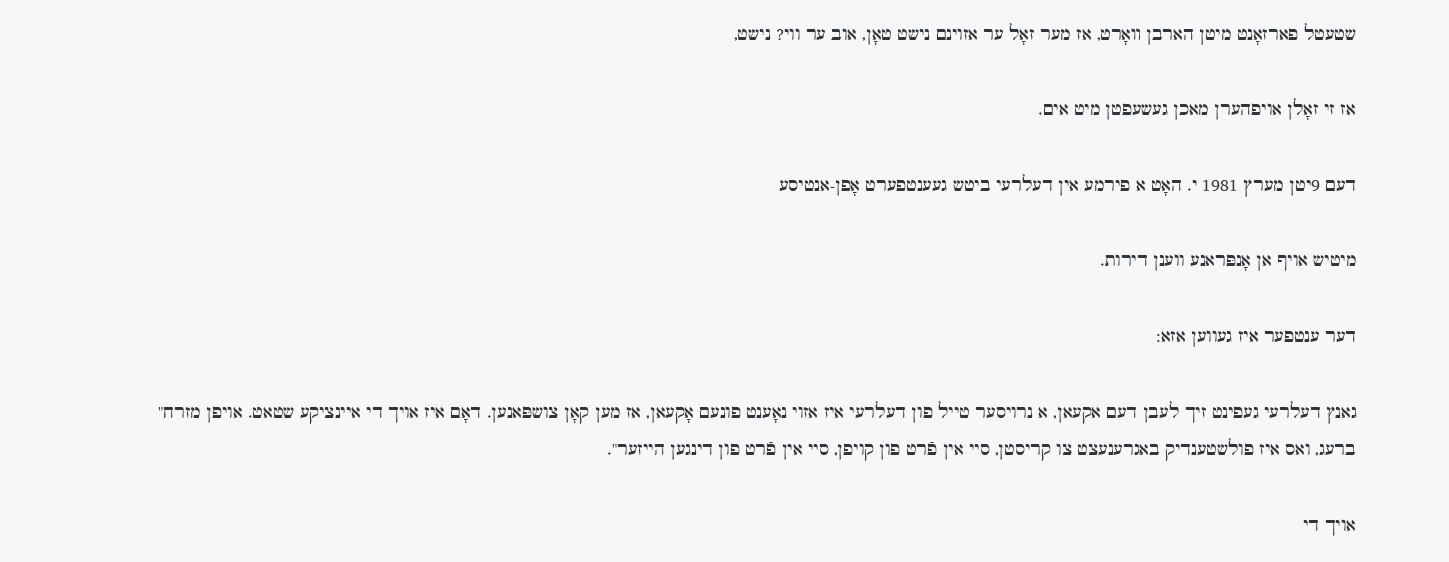שטעטל פארזאָנט מיטן הארבן װאָרט, אז מער זאָל ער אזוינם נישט טאָן, אוב ער ווי? נישט,

אז זי זאָלן אויפהערן מאכן געשעפטן מיט אים.

דעם 9יטן מערץ 1981 י. האָט א פירמע אין דעלרעי ביטש געענטפערט אָפן-אנטיסע

מיטיש אויף אן אָנפּראנע ווענן דירות.

דער ענטפער איז געווען אזא:

גאנץ דעלרעי געפינט זיך לעבן דעם אקעאן, א נרויסער טייל פון דעלרעי איז אזוי נאָענט פונעם אָקעאן, אז מען קאָן צושפּאנען. דאָם איז אויך די איינציקע שטאט. אויפן מזרח" ברעג, ואס איז פולשטענדיק באגרענעצט צו קריסטן, סיי אין פֿרט פון קויפן, סיי אין פֿרט פון דינגען הייזער".

אויך די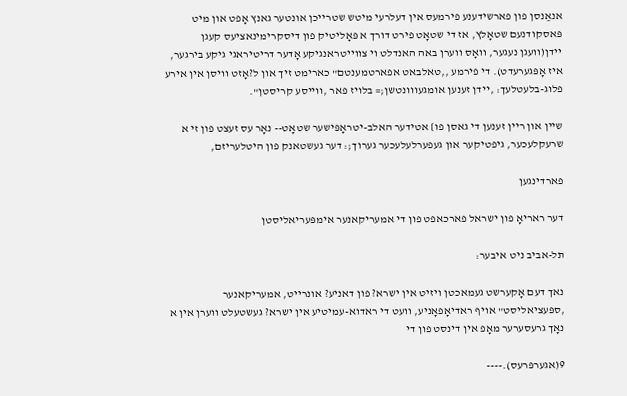אנאַנסן פון פארשידענע פירמעס אין דעלרעי מיטש שטרייכן אונטער גאנץ אָפט און מיט פּאסקודנעם שטאָלץ, אז די שטאָט פירט דורך א פּאָליטיק פון דיסקרימינאציעס קעגן יידן(וועגן נעגער, װאָס ווערן באה האנדלט וי צווייטראנגיקע אָדער דריטיראגי גיקע בירגער, איז אָפּגערעדט). די פירמע ,,טאלבאט אפארטמענטם" כארימט זיך און ל?אָזט וויסן אין אירע פלוג-בלעטלעך: ,יידן זענען אומגעווונטשן;= בלויז פאר ,ווייסע קריסטן".

שיין און ריין זענען די גאסן פו} אטידער האלב-יטראָפּישער שטאָט-- נאָר עס זעצט פון זי א שרעקלעכער, גיפטיקער און געפערלעלעכער גערוך;: דער געשטאנק פון היטלעריזם,

פארדינגען

דער ראריאָ פון ישראל פארכאפט פון די אמעריקאנער אימפּעריאליסטן

תל-אביב ניט איבער:

נאך דעם אָקערשט געמאכטן ויזיט אין ישרא? פון דאניע? אונרייט, אמעריקאנער ,ספּעציאליסט" אויף ראדיאָפאָניע, וועט די ראדוא-עמיטיע אין ישרא? געשטעלט ווערן אין א נאָך גרעסערער מאָפ אין דינסט פון די

9(אגערפּרעס).----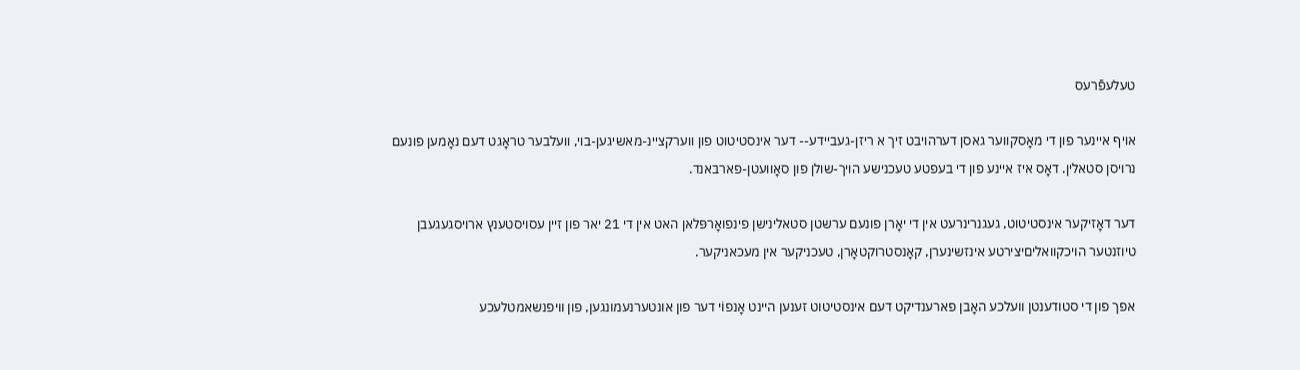טעלעפֿרעס

אויף איינער פון די מאָסקווער גאסן דערהויבט זיך א ריזן-געביידע-- דער אינסטיטוט פון ווערקציינ-מאשיגען-בוי, וועלבער טראָגט דעם נאָמען פונעם נרויסן סטאלין. דאָס איז איינע פון די בעפטע טעכנישע הויך-שולן פון סאָוועטן-פארבאנד.

דער דאָזיקער אינסטיטוט, געגנרינרעט אין די יאָרן פונעם ערשטן סטאלינישן פינפואָרפּלאן האט אין די 21 יאר פון זיין עסויסטענץ ארויסגעגעבן טיוזנטער הויכקוואליםיצירטע אינזשינערן, קאָנסטרוקטאָרן, טעכניקער אין מעכאניקער.

אפך פון די סטודענטן וועלכע האָבן פארענדיקט דעם אינסטיטוט זענען היינט אָנפוֹי דער פון אונטערנעמונגען, פון וויפנשאמטלעכע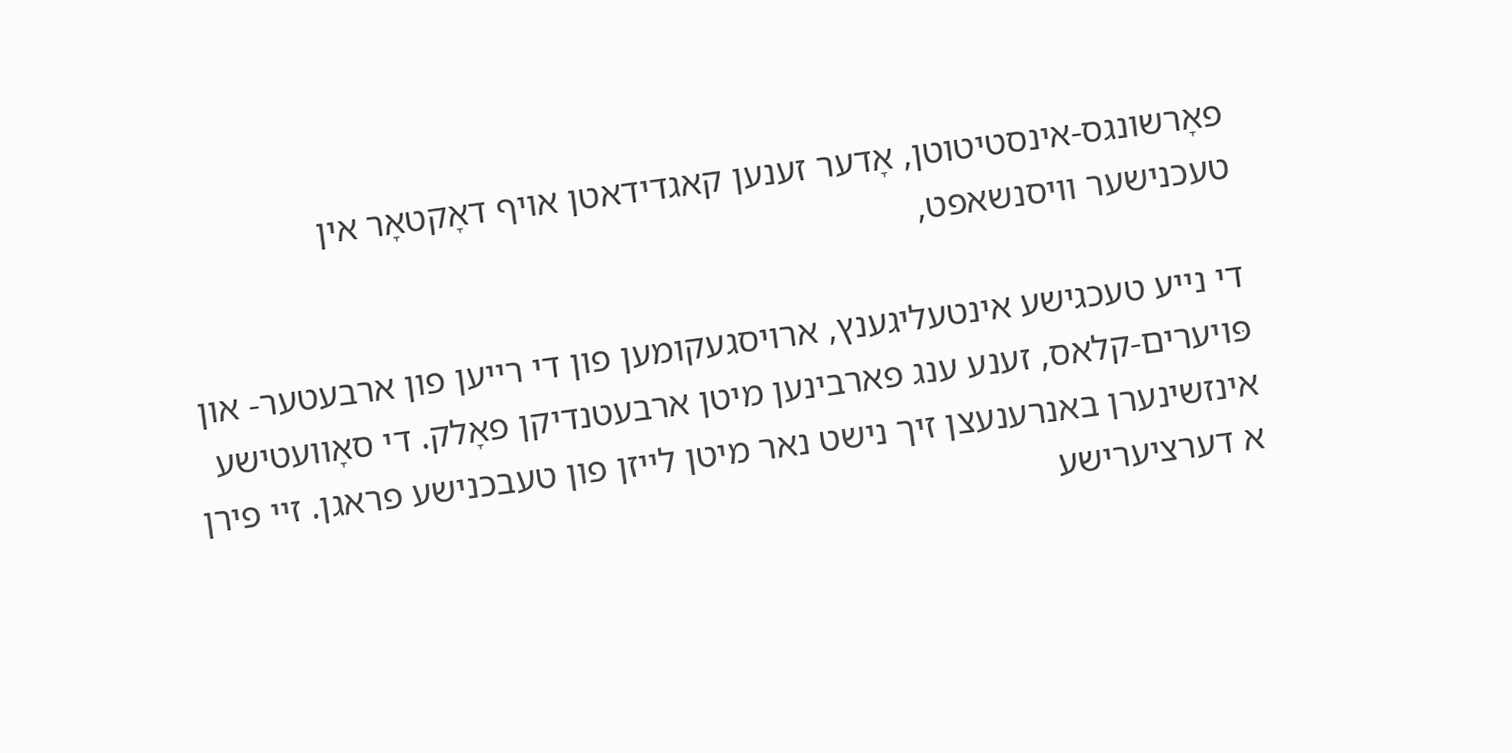פאָרשונגס-אינסטיטוטן, אָדער זענען קאגדידאטן אויף דאָקטאָר אין טעכנישער וויסנשאפט,

די נייע טעכגישע אינטעליגענץ, ארויסגעקומען פון די רייען פון ארבעטער- און פּויערים-קלאס, זענע ענג פארבינען מיטן ארבעטנדיקן פאָלק. די סאָוועטישע אינזשינערן באנרענעצן זיך נישט נאר מיטן לייזן פון טעבכנישע פראגן. זיי פירן א דערציערישע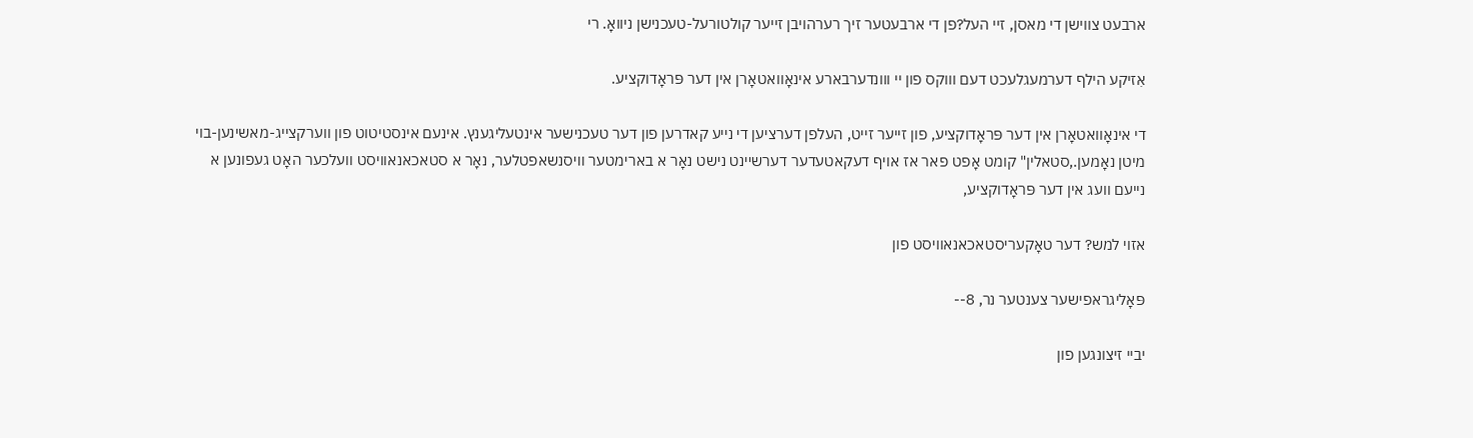ארבעט צווישן די מאסן, זיי העל?פן די ארבעטער זיך רערהויבן זייער קולטורעל-טעכנישן ניוואָ. רי

אִזיקע הילף דערמעגלעכט דעם וווקס פון יי ווונדערבארע אינאָוואטאָרן אין דער פּראָדוקציע.

די אינאָוואטאָרן אין דער פּראָדוקציע, פון זייער זייט, העלפן דערציען די נייע קאדרען פון דער טעכנישער אינטעליגענץ. אינעם אינסטיטוט פון ווערקצייג-מאשינען-בוי מיטן נאָמען.,סטאלין" קומט אָפט פאר אז אויף דעקאטעדער דערשיינט נישט נאָר א בארימטער וויסנשאפטלער, נאָר א סטאכאנאוויסט וועלכער האָט געפונען א נייעם וועג אין דער פּראָדוקציע,

אזוי למש? דער טאָקעריסטאכאנאוויסט פון

פּאָליגראפישער צענטער נר, 8--

יביי זיצונגען פון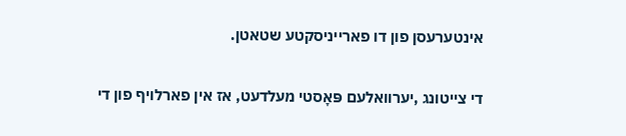אינטערעסן פון דו פארייניסקטע שטאטן.

די צייטונג ,יערוואלעם פּאָסטי מעלדעט, אז אין פארלויף פון די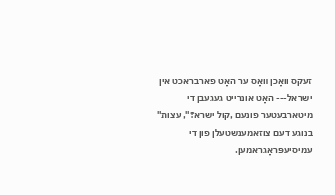זעקס וואָכן װאָס ער האָט פארבראכט אין ישראל--- האָט אונרייט געגעבן די מיטארבעטער פונעם ,קול ישרא?", עצות" בנוגע דעם צוזאמענשטעלן פון די עמיסיעפּראָגראמען.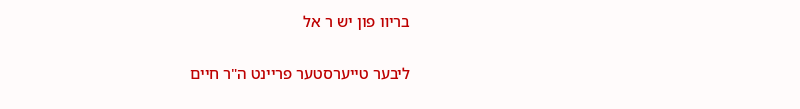בריװ פון יש ר אל

ליבער טייערסטער פריינט ה"ר חיים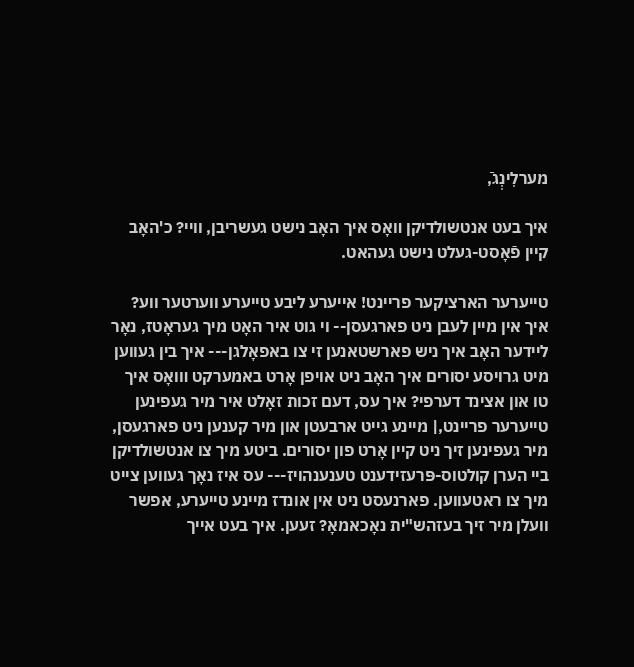מערלִינְגֿ,

איך בעט אנטשולדיקן װאָס איך האָב נישט געשריבן, וויי? כ'האָב קיין פֿאָסט-געלט נישט געהאט.

טייערער הארציקער פריינט! אייערע ליבע טייערע ווערטער ווע? איך אין מיין לעבן ניט פארגעסן-- וי גוט איר האָט מיך געראָטז, נאָר ליידער האָב איך ניש פארשטאנען זי צו באפאָלגן--- איך בין געווען מיט גרויסע יסורים איך האָב ניט אויפן אָרט באמערקט װואָס איך טו און אצינד דערפי? איך עס, דעם זכות זאָלט איר מיר געפינען טייערער פריינט,| מיינע גייט ארבעטן און מיר קענען ניט פארגעסן, מיר געפינען זיך ניט קיין אָרט פון יסורים. ביטע מיך צו אנטשולדיקן ביי הערן קולטוס-פּרעזידענט טענענהויז--- עס איז נאָך געווען צייט מיך צו ראטעווען. פארנעסט ניט אין אונדז מיינע טייערע, אפשר וועלן מיר זיך בעזהש"ית נאָכאמאָ? זעען. איך בעט אייך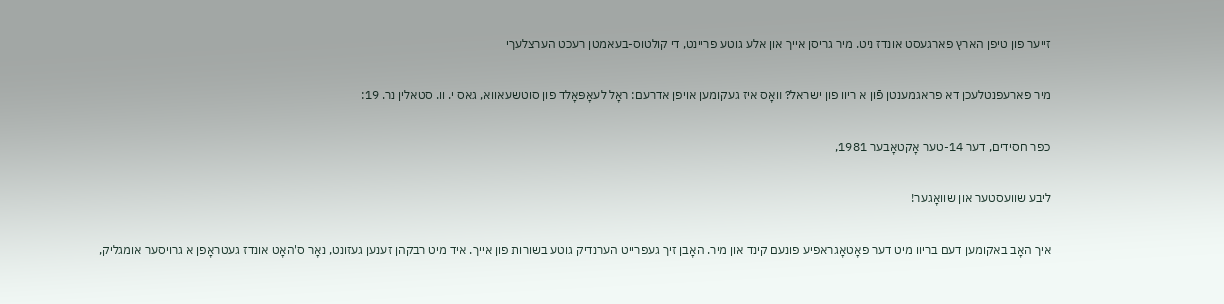זייער פון טיפן הארץ פארגעסט אונדז ניט. מיר גריסן אייך און אלע גוטע פריינט, די קולטוס-בעאמטן רעכט הערצלעךי

מיר פארעפנטלעכן דא פראגמענטן פֿון א ריוו פון ישראל? װאָס איז געקומען אויפן אדרעם: ראָל לעאָפּאָלד פון סוטשעאווא, גאס י. וו. סטאלין נר. 19:

כפר חסידים, דער 14-טער אָקטאָבער 1981,

ליבע שוועסטער און שוואָגער!

איך האָב באקומען דעם בריוו מיט דער פאָטאָגראפיע פונעם קינד און מיר. האָבן זיך געפרייט הערנדיק גוטע בשורות פון אייך. איד מיט רבקהן זענען געזונט, נאָר ס'האָט אונדז געטראָפן א גרויסער אומגליק,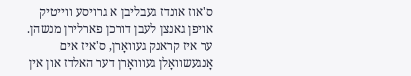ס'אוז אונדז געבליבן א גרויסע ווייטיק אויפן גאנצן לעבן דורכן פארלירן מנשהן. ער איז קראנק געוואָרן, ס'איז אים אָנגעשװאָלן געװואָרן דער האלדז און אין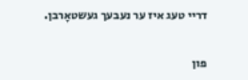דריי טעג איז ער נעבעך געשטאָרבן.

פון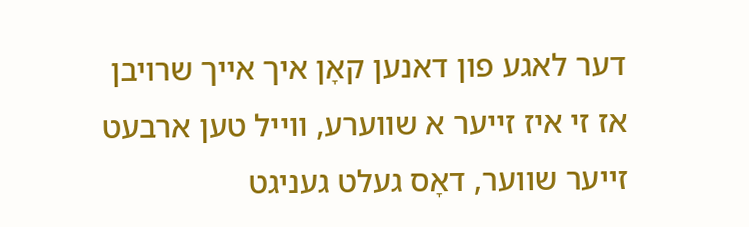דער לאגע פון דאנען קאָן איך אייך שרויבן אז זי איז זייער א שווערע, ווייל טען ארבעט זייער שווער, דאָס געלט געניגט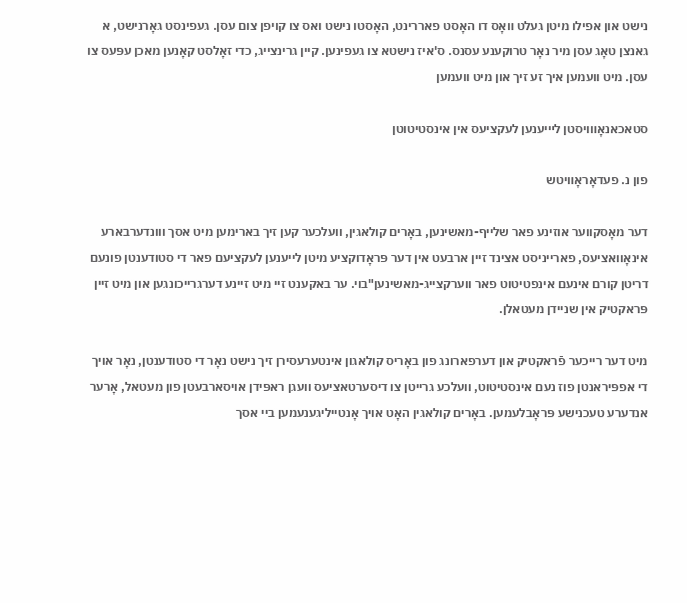נישט און אפילו מיטן געלט װאָס דו האָסט פאררינט, האָסטו נישט ואס צו קויפן צום עסן. געפינסט גאָרנישט, א גאנצן טאָג עסן מיר נאָר טרוקענע עסנס. ס'איז נישטא צו געפינען. קיין גרינצייג, כדי זאָלסט קאָנען מאכן עפּעס צו עסן. מיט וועמען איך זע זיך און מיט וועמען

סטאכאנאָװויסטן לײיענען לעקציעס אין אינסטיטוטן

פון נ. פעדאָראָװיטש

דער מאָסקווער אוזינע פאר שלייף-מאשינען, באָרים קולאגין, וועלכער קען זיך בארימען מיט אסך ווונדערבארע אינאָוואציעס, פארייניסט אצינד זיין ארבעט אין דער פּראָדוקציע מיטן לייענען לעקציעם פאר די סטודענטן פונעם דריטן קורם אינעם אינפטיטוט פאר ווערקצייג-מאשינען"בוי. ער באקענט זיי מיט זיינע דערגרייכונגען און מיט זיין פּראקטיק אין שניידן מעטאלן.

מיט דער רייכער פֿראקטיק און דערפארונג פון באָריס קולאגון אינטערעסירן זיך נישט נאָר די סטודענטן, נאָר אויך די אפפּיראנטן פוז נעם אינסטיטוט, וועלכע גרייטן צו דיסערטאציעס וועגן ראפּידן אויסארבעטן פון מעטאל, אָרער אנדערע טעכנישע פּראָבלעמען. באָרים קולאגין האָט אויך אָנטייליגענעמען ביי אסך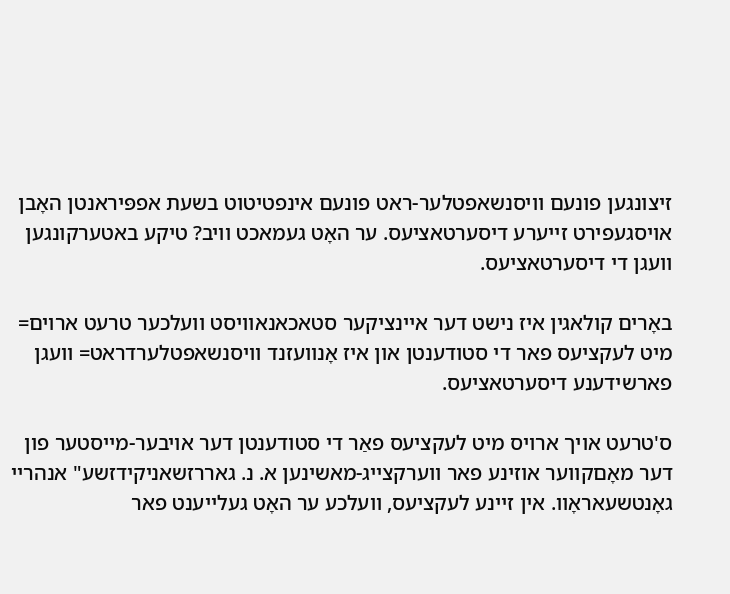זיצונגען פונעם וויסנשאפטלער-ראט פונעם אינפטיטוט בשעת אפפּיראנטן האָבן אויסגעפירט זייערע דיסערטאציעס. ער האָט געמאכט וויב? טיקע באטערקונגען וועגן די דיסערטאציעס.

באָרים קולאגין איז נישט דער איינציקער סטאכאנאוויסט וועלכער טרעט ארוים= מיט לעקציעס פאר די סטודענטן און איז אָנוועזנד וויסנשאפטלערדראט= וועגן פארשידענע דיסערטאציעס.

ס'טרעט אויך ארויס מיט לעקציעס פאַר די סטודענטן דער אויבער-מייסטער פון דער מאָםקווער אוזינע פאר ווערקצייג-מאשינען א. נ. גאררזשאניקידזשע" אנהריי גאָנטשעאראָוו. אין זיינע לעקציעס, וועלכע ער האָט געלייענט פאר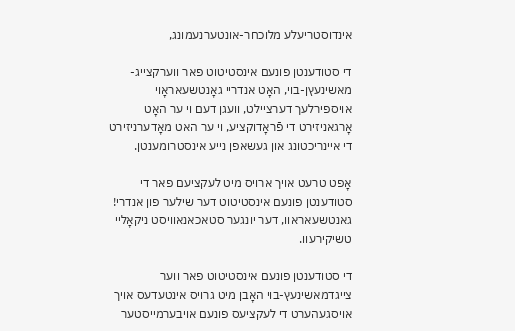אינדוסטריעלע מלוכחר-אונטערנעמונג,

די סטודענטן פונעם אינסטיטוט פאר ווערקצייג-מאשינעץן-בוי, האָט אנדריי גאָנטשעאראָוי אויספירלעך דערציילט, וועגן דעם וי ער האָט אָרגאניזירט די פֿראָדוקציע, וי ער האט מאָדערניזירט די איינריכטונג און געשאפן נייע אינסטרומענטן.

אָפט טרעט אויך ארויס מיט לעקציעם פאר די סטודענטן פונעם אינסטיטוט דער שילער פון אנדרי! גאנטשעאראוו, דער יונגער סטאכאנאוויסט ניקאָליי טשיקירעוו.

די סטודענטן פונעם אינסטיטוט פאר ווער צייגדמאשינעץ-בוי האָבן מיט גרויס אינטעדעס אויך אויסגעהערט די לעקציעס פונעם אויבערמייסטער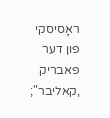ראָסיסקי פון דער פאבריק ,קאליבר";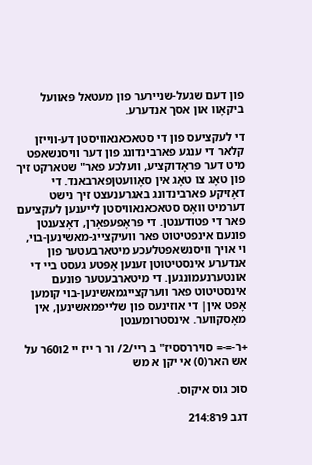פון דעם שגעל-שניירער פון מעטאל פּאוועל ביקאָוו און אסך אנדערע.

די לעקציעס פון די סטאכאנאוויסטן דע-ווייזן קלאר די ענגע פארבינדונג פון דער וויסנשאפט מיט דער פּראָדוקציע, וועלכע פאר" שטארקט זיך פון טאָג צו טאָג אין סאָוועטןפארבאנד. די דאָזיקע פארבינדונג באגרענעצט זיך נישט דערמיט װאָס סטאכאנאוויסטן לייענען לעקציעם פאר די פטודענטן. די פּראָפעפאָרן, דאָצענטן פונעם אינפטיטוט פאר וועיקצייג-מאשינען-בוי, וי אויך וויסנשאפטלעכע מיטארבעטער פון אנדערע אינסטיטוטן זענען אָפּטע געסט ביי די אונטערנעמונגען. די מיטארבעטער פונעם אינסטיטוט פאר ווערקצייגמאשינען-בוי קומען אָפט אין| די אוזינעס פון שלייפמאשינען, אין מאָסקווער. אינסטרומענטן

+ר-=-= סויררססיז" ב רײ/2/ ור ר ייז יי 2ו60ר על אש האר(0) אי יקן א מש

סוכ גוס איקוס.

דגב 9ר214:8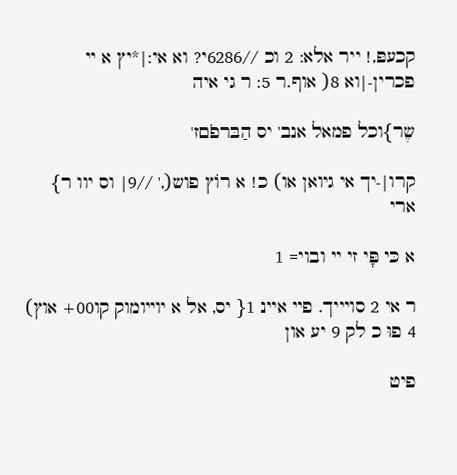קכעפּ,! ייר אלא: 2 וכ //6286י? וא אי:|*יץ א יי פכרין-|וא 8( אוף.ר 5: ר גי איה

שֶר}וכל פמאל אנב' יס הַבּרפֹםז'

קרו|-יך אי גיואן או) כ! א רוֹץ פוש(,' //9| וס יוו ר} ארי

א כּי פָּי זי יי ובוי= 1

ר אי 2 סויייך. פיי איינ 1{ יס, אל א יוײומוק קו00+ אוץ) 4 פוּ כ לק 9 יע און

פיט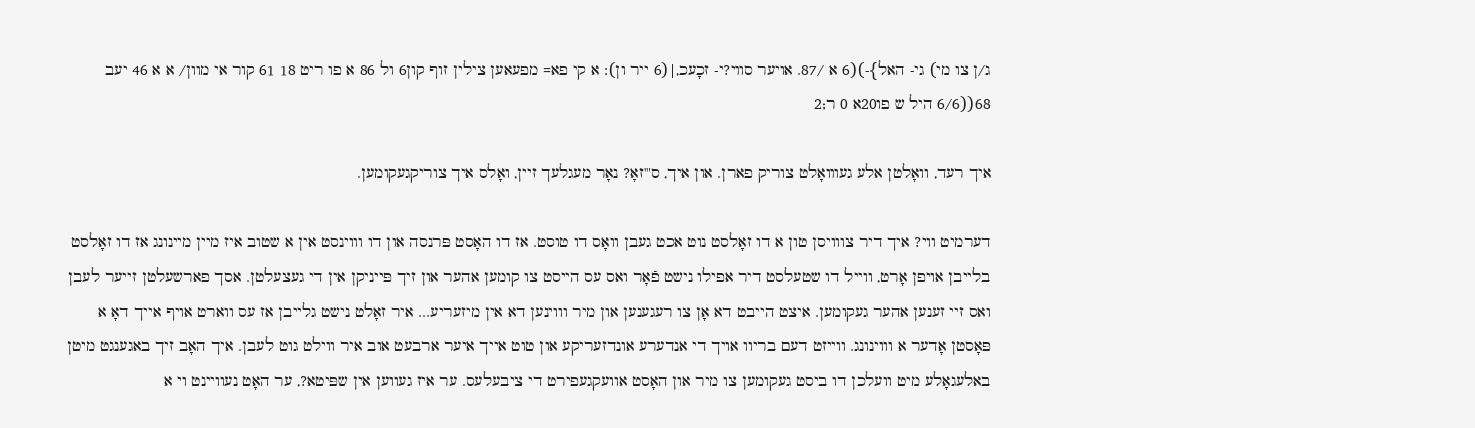ג/ן צו מי) גי- האל}-)(6 א /87. אויער סװי?י- זכָעכ,|(6 ייר ון): א קי פא= מפעאען צילין זוף קון6 ול 86 א פו ריט 18 61 קור אי מוון/ א א 46 יעב 68((6/6 היל ש פו20א 0 ר;2

איך רעד, וואָלטן אלע געװואָלט צוריק פארן. און איך, ס"'זאָ? נאָר מעגלעך זיין, ואָלס איך צוריקגעקומען.

דערמיט ווי? איך דיר צווויסן טון א דו זאָלסט נוט אכט געבן וואָס דו טוסט. אז דו האָסט פּרנסה און דו וווינסט אין א שטוב איז מיין מיינונג אז דו זאָלסט בלייבן אויפן אָרט, ווייל דו שטעלסט דיר אפילו נישט פֿאָר ואס עס הייסט צו קומען אהער און זיך פּייניקן אין די געצעלטן. אסך פארשעלטן זייער לעבן ואס זיי זענען אהער געקומען. איצט הייבט דא אָן צו רעגענען און מיר וווינען דא אין מיזעריע... איר זאָלט נישט גלייבן אז עס ווארט אויף אייך דאָ א פּאָסטן אָדער א וווינונג. ווייזט דעם בריוו אויך די אנדערע אונדזעריקע און טוט אייך איער ארבעט אוב איר ווילט גוט לעבן. איך האָב זיך באגענגט מיטן באלעגאָלע מיט וועלכן דו ביסט געקומען צו מיר און האָסט אוועקגעפירט די ציבעלעס. ער איז געווען אין שפּיטא?, ער האָט נעוויינט וי א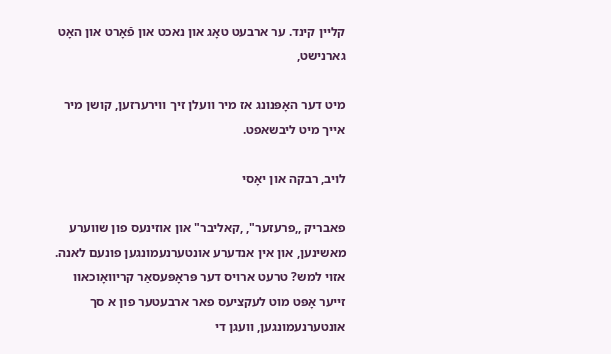קליין קינד. ער ארבעט טאָג און נאכט און פֿאָרט און האָט גארנישט,

מיט דער האָפּנונג אז מיר וועלן זיך ווירערזען, קושן מיר אייך מיט ליבשאפט.

לויב, רבקה און יאָסי

פאבריק ,,פרעזער", ,קאליבר" און אוזינעס פון שווערע מאשינען, און אין אנדערע אונטערנעמונגען פונעם לאנה. אזוי למש? טרעט ארויס דער פּראָפּעסאַר קריוואָוכאוו זייער אָפּט מוט לעקציעס פאר ארבעטער פון א סך אונטערנעמונגען, וועגן די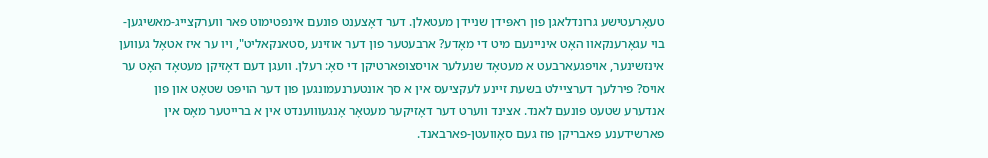טעאָרעטישע גרונדלאגן פון ראפּידן שניידן מעטאלן. דער דאָצענט פונעם אינפטימוט פאר ווערקצייג-מאשיגען-בוי עגאָרענקאוו האָט איניינעם מיט די מאָדע? ארבעטער פון דער אוזינע ,סטאנקאליט", ויו ער איז אטאָל געווען אינזשינער, אויפגעארבעט א מעטאָד שנעלער אויסצופארטיקן די סאָ: רעלן. וועגן דעם דאָזיקן מעטאָד האָט ער אויס? פירלעך דערציילט בשעת זיינע לעקציעס אין א סך אונטערנעמונגען פון דער הױפּט שטאָט און פון אנדערע שטעט פונעם לאנד. אצינד ווערט דער דאָזיקער מעטאָר אָנגעװוענדט אין א ברייטער מאָס אין פארשידענע פאבריקן פוז געם סאָוועטן-פארבאנד.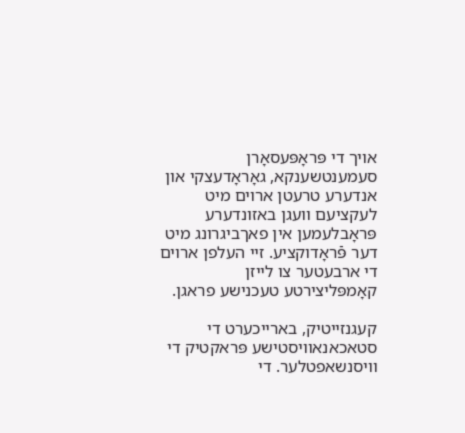אויך די פּראָפּעסאָרן סעמענטשענקא, גאָראָדעצקי און אנדערע טרעטן ארוים מיט לעקציעם וועגן באזונדערע פּראָבלעמען אין פאךביגרונג מיט דער פּֿראָדוקציע. זיי העלפן ארוים די ארבעטער צו לייזן קאָמפּליצירטע טעכנישע פראגן.

קעגנזייטיק, בארייכערט די סטאכאנאוויסטישע פּראקטיק די וויסנשאפטלער. די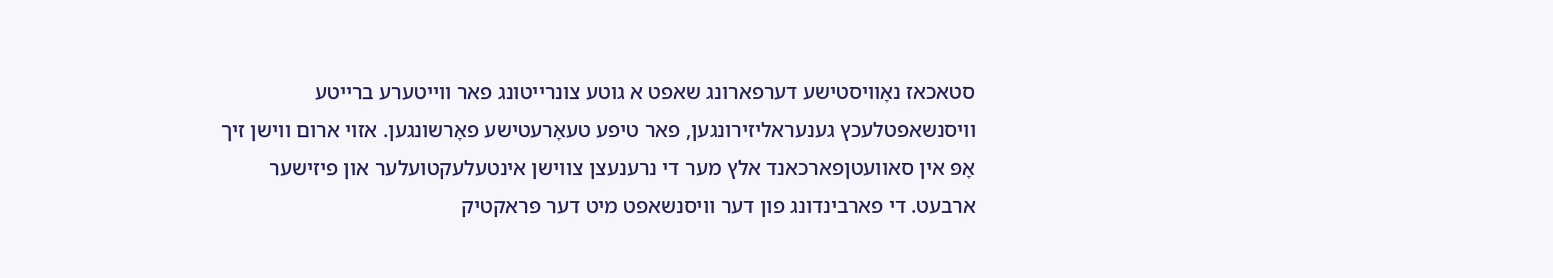סטאכאז נאָוויסטישע דערפארונג שאפט א גוטע צונרייטונג פאר ווייטערע ברייטע וויסנשאפטלעכץ גענעראליזירונגען, פאר טיפע טעאָרעטישע פאָרשונגען. אזוי ארום ווישן זיך אָפּ אין סאוועטןפארכאנד אלץ מער די נרענעצן צווישן אינטעלעקטועלער און פיזישער ארבעט. די פארבינדונג פון דער וויסנשאפט מיט דער פּראקטיק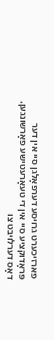פארזיכערט גרויסע דערפאָלגן סיי אין דער פּראָדוקציע סיי אין די טעאָרעטישע פאָרשונגען. דאָס דערלויבט צו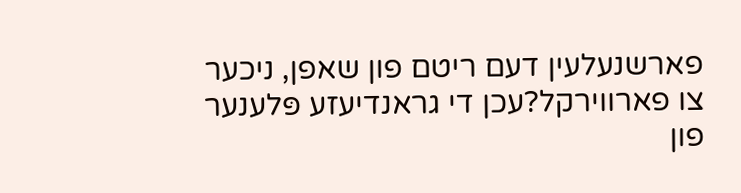פארשנעלעין דעם ריטם פון שאפן, ניכער צו פארווירקל?עכן די גראנדיעזע פּלענער פון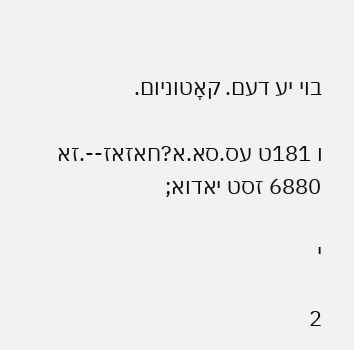בוי יע דעם. קאָטוניום.

ו 181ט עס.סא.א?חאזאז--.זא 6880 זסט יאדוא;

י

2